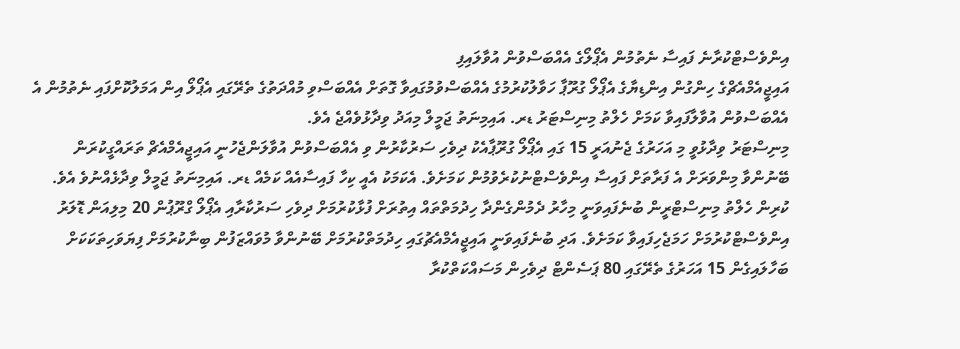އިންވެސްޓްކުރާނެ ފައިސާ ނެތުމުން އެޕޯލޯގެ އެއްބަސްވުން އުވާލައިފި
އައިޖީއެމްއެޗްގެ ހިންގުން އިންޑިޔާގެ އެޕޯލޯ ގުރޫޕާ ހަވާލުކުރުމުގެ އެއްބަސްވުމުގައިވާ ގޮތަށް އެއްބަސްވި މުއްދަތުގެ ތެރޭގައި އެޕޯލޯ އިން އަމަލުކޮށްފައި ނެތުމުން އެ އެއްބަސްވުން އުވާލާފައިވާ ކަމަށް ހެލްތު މިނިސްޓަރު ޑރ. އައިމިނަތު ޖަމީލް މިއަދު ވިދާޅުވެއްޖެ އެވެ.
މިނިސްޓަރު ވިދާޅުވީ މި އަހަރުގެ ޖެނުއަރީ 15 ގައި އެޕޯލޯ ގުރޫޕާއެކު ދިވެހި ސަރުކާރުން ވި އެއްބަސްވުން އުވާލަންޖެހުނީ އައިޖީއެމްއެޗް ތަރައްގީކުރަން ބޭނުންވާ މިންވަރަށް އެ ފަރާތަށް ފައިސާ އިންވެސްޓްނުކުރެވުމުން ކަމަށެވެ. އެކަމަކު އެއީ ކިހާ ފައިސާއެއް ކަމެއް ޑރ. އައިމިނަތު ޖަމީލް ވިދާޅެއްނުވެ އެވެ.
ކުރިން ހެލްތު މިނިސްޓްރީން ބުނެފައިވަނީ މިހާރު ދެމުންގެންދާ ހިދުމަތްތައް އިތުރަށް ފުޅާކުރުމަށް ދިވެހި ސަރުކާރާއި އެޕޯލޯ ގްރޫޕުން 20 މިލިއަން ޑޮލަރު އިންވެސްޓްކުރުމަށް ހަމަޖެހިފައިވާ ކަމަށެވެ. އަދި ބުނެފައިވަނީ އައިޖީއެމްއެޗުގައި ހިދުމަތްކުރުމަށް ބޭނުންވާ މުވައްޒަފުން ބިނާކުރުމަށް ފިޔަވަހިތަކަކަށް ބަހާލައިގެން 15 އަހަރުގެ ތެރޭގައި 80 ޕަސެންޓް ދިވެހިން މަސައްކަތްކުރާ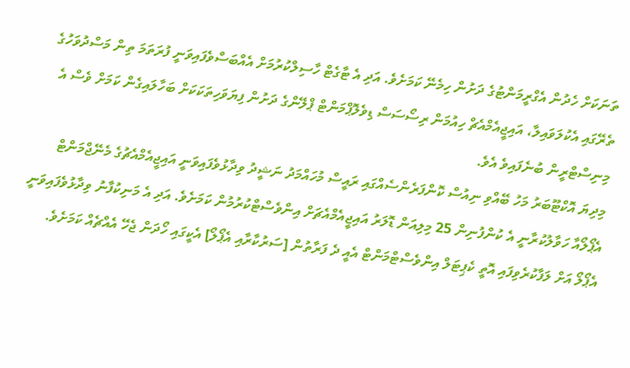ތަނަކަށް ހެދުން އެގްރީމަންޓުގެ ދަށުން ހިމެނޭ ކަމަށެވެ. އަދި އެ ޓާގެޓް ހާސިލްކުރުމަށް އެއްބަސްވެފައިވަނީ ފުރަތަމަ ތިން މަސްދުވަހުގެ ތެރޭގައި އެކުލަވައިލާ، އައިޖީއެމްއެޗް ހިއުމަން ރިސޯސަސް ޑިވެލޮޕްމަންޓް ޕްލޭންގެ ދަށުން ފިޔަވަހިތަކަކަށް ބަހާލައިގެން ކަމަށް ވެސް އެ މިނިސްޓްރީން ބުނެފައިވެ އެވެ.
މިދިޔަ އޮކްޓޫބަރު މަހު ބޭއްވި ނިއުސް ކޮންފަރެންސެއްގައި ރައީސް މުހައްމަދު ނަޝީދު ވިދާޅުވެފައިވަނީ އައިޖީއެމްއެޗުގެ މެނޭޖްމަންޓް އެޕޯލޯއާ ހަވާލުކުރާނީ އެ ކުންފުނިން 25 މިލިއަން ޑޮލަރު އައިޖީއެމްއެޗަށް އިންވެސްޓްކުރުމުން ކަމަށެވެ. އަދި އެ މަނިކުފާނު ވިދާޅުވެފައިވަނީ އެޕޯލޯ އަށް ލަފާކުރެވިފައި އޮތީ ކެޕިޓަލް އިންވެސްޓްމަންޓް އެއީ ދެ ފަރާތުން [ސަރުކާރާއި އެޕޯލޯ] އެކީގައި ހޯދަން ޖެހޭ އެއްޗެއް ކަމަށެވެ.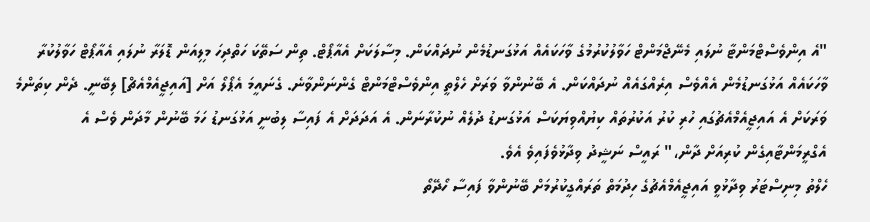"އެ އިންވެސްޓްމަންޓާ ނުލައި މެނޭޖްމަންޓް ހަވާލުކުރުމުގެ ވާހަކައެއް އަޅުގަނޑުމެން ނުދައްކަން. މިސާލަކަށް އެއާޕޯޓް. ތިން ސަތޭކަ ހަތްދިހަ މިލިއަން ޑޮލަރާ ނުލައި އެއާޕޯޓް ހަވާލުކުރާ ވާހަކައެއް އަޅުގަނޑުމެން އެއްވެސް އިރެއްގައެއް ނުދައްކަން. އެ ބޭނުންވާ ވަރަށް ހެލްތީ އިންވެސްޓްމަންޓް ގެންނަންވާނެ. ގެނައީމަ އެޕޯލޯ އަށް [އައިޖީއެމްއެޗް] ލިބޭނީ. ދެން ކިތަންމެ ވަރަކަށް އެ އައިޖީއެމްއެޗުގައި ހުރި ކުރު އަކުރުތައް ކިޔުއްވިޔަކަސް އަޅުގަނޑު ދުލެއް ނުކުރާނަން. އެ އަދަދަށް އެ ފައިސާ ލިބުނީ އަޅުގަނޑު ހަމަ ބޭނުން މާދަން ވެސް އެ އެގްރީމަންޓާއިގެން ކުރިއަށް ދާން،" ރައީސް ނަޝީދު ވިދާޅުވެފައިވެ އެވެ.
ހެލްތު މިނިސްޓަރު ވިދާޅުވީ އައިޖީއެމްއެޗުގެ ހިދުމަތް ތަރައްގީކުރުމަށް ބޭނުންވާ ފައިސާ ހޯދޭތޯ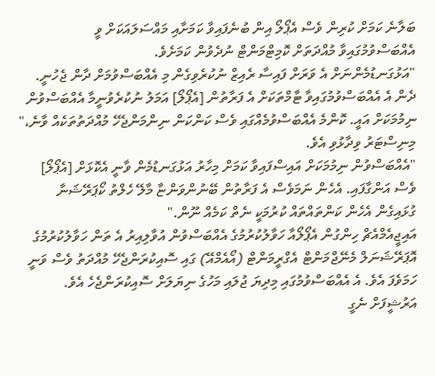ބަލާނެ ކަމަށް ކުރިން ވެސް އެޕޯލޯ އިން ބުނެފައިވާ ކަމަށާއި މައްސަލައަކަށް ވީ އެއްބަސްވުމުގައިވާ މުއްދަތަށް ކޮމިޓްމަންޓް ނުދެވުން ކަމަށެވެ.
"އަޅުގަނޑުމެންނަށް އެ ވަރަށް ފައިސާ ރެއިޒް ނުކުރެވިގެން މި އެއްބަސްވުމަށް ދާން ޖެހުނީ. ދެން އެ އެއްބަސްވުމުގައިވާ ޓާމްތަކަށް އެ ފަރާތުން [އެޕޯލޯ] އަމަލު ނުކުރެވުނީމާ އެއްބަސްވުން ނިމުމަކަށް އައީ. ކޮންމެ އެއްބަސްވުމެއްގައި ވެސް ކަންކަން ނިންމަންޖެހޭ މުއްދަތުތަކެއް ވާނެ،" މިނިސްޓަރު ވިދާޅުވި އެވެ.
"އެއްބަސްވުން ނިމުމަކަށް އައިސްފައިވާ ކަމަށް މިހާރު އަޅުގަނޑުމެން ވާނީ އެކޮޅަށް [އެޕޯލޯ] ވެސް އަންގާފައި. އެހެން ނަމަވެސް އެ ފަރާތުން ބޭނުންވަންޏާ މާލޭ ހެލްތު ކޯޕަރޭޝަނާ ގުޅައިގެން އެހެން ކަންތައްތައް ކުރުމަކީ ނެތް ކަމެއް ނޫން."
އައިޖީއެމްއެޗް ހިންގުން އެޕޯލޯއާ ހަވާލުކުރުމުގެ އެއްބަސްވުން އުވާލިއިރު އެ ތަން ހަވާލުކުރުމުގެ އޮޕަރޭޝަނަލް މެނޭޖްމަންޓް އެގްރީމަންޓް (އޯއެމްއޭ) ގައި ސޮއިކުރަންޖެހޭ މުއްދަތު ވެސް ވަނީ ހަމަވެފަ އެވެ. އެ އެއްބަސްވުމުގައި މިދިޔަ ޖުލައި މަހުގެ ނިޔަލަށް ސޮއިކުރަންޖެހެ އެވެ.
އަރުޝީފަށް ނެގީ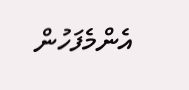އެންމެފަހުން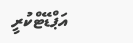އަޕްޑޭޓްކުރީ